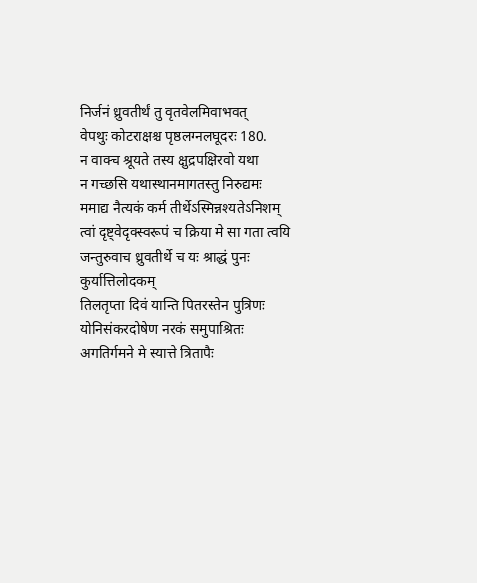निर्जनं ध्रुवतीर्थं तु वृतवेलमिवाभवत्
वेपथुः कोटराक्षश्च पृष्ठलग्नलघूदरः 180.
न वाक्च श्रूयते तस्य क्षुद्रपक्षिरवो यथा
न गच्छसि यथास्थानमागतस्तु निरुद्यमः
ममाद्य नैत्यकं कर्म तीर्थेऽस्मिन्नश्यतेऽनिशम्
त्वां दृष्ट्वेदृक्स्वरूपं च क्रिया मे सा गता त्वयि
जन्तुरुवाच ध्रुवतीर्थे च यः श्राद्धं पुनः कुर्यात्तिलोदकम्
तिलतृप्ता दिवं यान्ति पितरस्तेन पुत्रिणः
योनिसंकरदोषेण नरकं समुपाश्रितः
अगतिर्गमने मे स्यात्ते त्रितापैः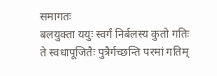समागतः
बलयुक्ता ययुः स्वर्गं निर्बलस्य कुतो गतिः
ते स्वधापूजितैः पुत्रैर्गच्छन्ति परमां गतिम्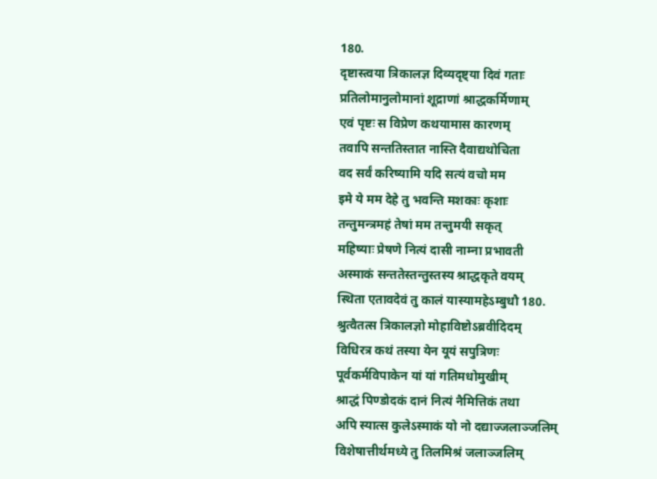180.
दृष्टास्त्वया त्रिकालज्ञ दिव्यदृष्ट्या दिवं गताः
प्रतिलोमानुलोमानां शूद्राणां श्राद्धकर्मिणाम्
एवं पृष्टः स विप्रेण कथयामास कारणम्
तवापि सन्ततिस्तात नास्ति दैवाद्यथोचिता
वद सर्वं करिष्यामि यदि सत्यं वचो मम
इमे ये मम देहे तु भवन्ति मशकाः कृशाः
तन्तुमन्त्रमहं तेषां मम तन्तुमयी सकृत्
महिष्याः प्रेषणे नित्यं दासी नाम्ना प्रभावती
अस्माकं सन्ततेस्तन्तुस्तस्य श्राद्धकृते वयम्
स्थिता एतावदेवं तु कालं यास्यामहेऽम्बुधौ 180.
श्रुत्वैतत्स त्रिकालज्ञो मोहाविष्टोऽब्रवीदिदम्
विधिरत्र कथं तस्या येन यूयं सपुत्रिणः
पूर्वकर्मविपाकेन यां यां गतिमधोमुखीम्
श्राद्धं पिण्डोदकं दानं नित्यं नैमित्तिकं तथा
अपि स्यात्स कुलेऽस्माकं यो नो दद्याज्जलाञ्जलिम्
विशेषात्तीर्थमध्ये तु तिलमिश्रं जलाञ्जलिम्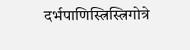दर्भपाणिस्त्रिस्त्रिगोत्रे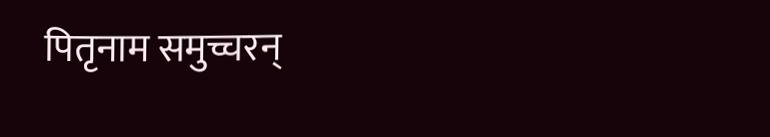पितृनाम समुच्चरन्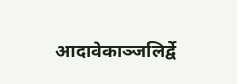आदावेकाञ्जलिर्द्वे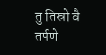तु तिस्रो वै तर्पणे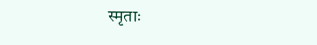स्मृताः